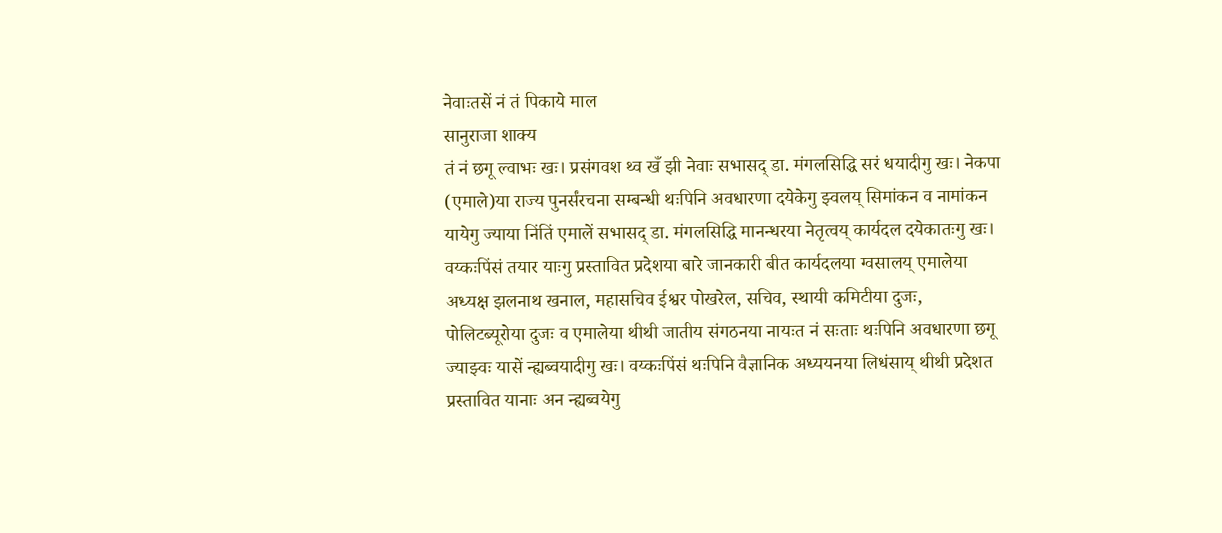नेवाःतसें नं तं पिकाये माल
सानुराजा शाक्य
तं नं छगू ल्वाभः खः। प्रसंगवश थ्व खँ झी नेवाः सभासद् डा. मंगलसिद्धि सरं धयादीगु खः। नेकपा (एमाले)या राज्य पुनर्संरचना सम्बन्धी थःपिनि अवधारणा दयेकेगु झ्वलय् सिमांकन व नामांकन यायेगु ज्याया निंतिं एमालें सभासद् डा. मंगलसिद्धि मानन्धरया नेतृत्वय् कार्यदल दयेकातःगु खः। वय्कःपिंसं तयार याःगु प्रस्तावित प्रदेशया बारे जानकारी बीत कार्यदलया ग्वसालय् एमालेया अध्यक्ष झलनाथ खनाल, महासचिव ईश्वर पोखरेल, सचिव, स्थायी कमिटीया दुजः, पोलिटब्यूरोया दुजः व एमालेया थीथी जातीय संगठनया नायःत नं सःताः थःपिनि अवधारणा छगू ज्याझ्वः यासें न्ह्यब्वयादीगु खः। वय्कःपिंसं थःपिनि वैज्ञानिक अध्ययनया लिधंसाय् थीथी प्रदेशत प्रस्तावित यानाः अन न्ह्यब्वयेगु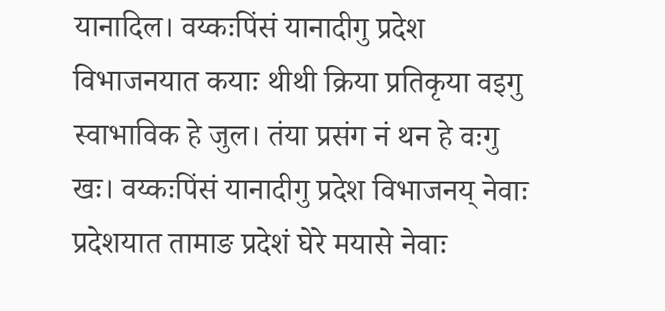यानादिल। वय्कःपिंसं यानादीगु प्रदेश विभाजनयात कयाः थीथी क्रिया प्रतिकृया वइगु स्वाभाविक हे जुल। तंया प्रसंग नं थन हे वःगु खः। वय्कःपिंसं यानादीगु प्रदेश विभाजनय् नेवाः प्रदेशयात तामाङ प्रदेशं घेरे मयासे नेवाः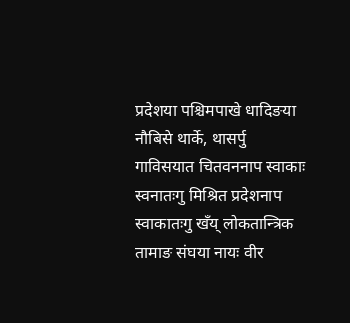प्रदेशया पश्चिमपाखे धादिङया नौबिसे थार्के, थासर्पु गाविसयात चितवननाप स्वाकाः स्वनातःगु मिश्रित प्रदेशनाप स्वाकातःगु खँय् लोकतान्त्रिक तामाङ संघया नायः वीर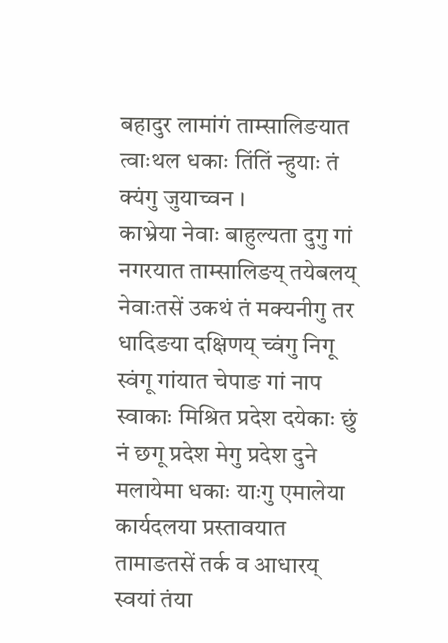बहादुर लामांगं ताम्सालिङयात त्वाःथल धकाः तिंतिं न्हुयाः तं क्यंगु जुयाच्वन ।
काभ्रेया नेवाः बाहुल्यता दुगु गां नगरयात ताम्सालिङय् तयेबलय् नेवाःतसें उकथं तं मक्यनीगु तर धादिङया दक्षिणय् च्वंगु निगू स्वंगू गांयात चेपाङ गां नाप स्वाकाः मिश्रित प्रदेश दयेकाः छुं नं छगू प्रदेश मेगु प्रदेश दुने मलायेमा धकाः याःगु एमालेया कार्यदलया प्रस्तावयात तामाङतसें तर्क व आधारय् स्वयां तंया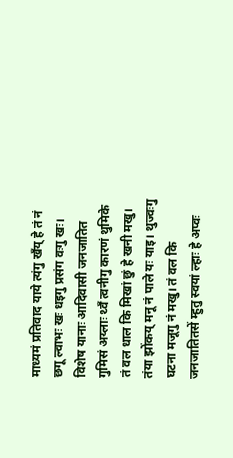माध्यमं प्रतिवाद याये त्यंगु खँय् हे तं नं छगू ल्वाभः खः धइगु प्रसंग वःगु खः। विशेष यानाः आदिवासी जनजातित गुमिसं अय्लाः थ्वँ त्वनीगु कारणं थुमिके तं वल धाल कि मिखां छुं हे खनी मखु। तंया झोंकय् मनू नं पाले यः याइ। थुज्वःगु घटना मजूगु नं मखु। तं वल कि जनजातितसें म्हुतु स्वयां ल्हाः हे अप्वः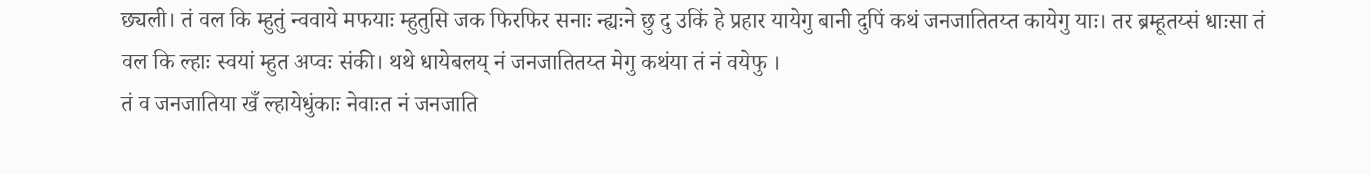छ्यली। तं वल कि म्हुतुं न्ववाये मफयाः म्हुतुसि जक फिरफिर सनाः न्ह्यःने छु दु उकिं हे प्रहार यायेगु बानी दुपिं कथं जनजातितय्त कायेगु याः। तर ब्रम्हूतय्सं धाःसा तं वल कि ल्हाः स्वयां म्हुत अप्वः संकी। थथे धायेबलय् नं जनजातितय्त मेगु कथंया तं नं वयेफु ।
तं व जनजातिया खँ ल्हायेधुंकाः नेवाःत नं जनजाति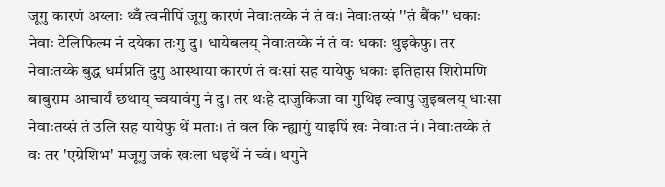जूगु कारणं अय्लाः थ्वँ त्वनीपिं जूगु कारणं नेवाःतय्के नं तं वः। नेवाःतय्सं ''तं बैंक'' धकाः नेवाः टेलिफिल्म नं दयेका तःगु दु। धायेबलय् नेवाःतय्के नं तं वः धकाः थुइकेफु। तर नेवाःतय्के बुद्ध धर्मप्रति दुगु आस्थाया कारणं तं वःसां सह यायेफु धकाः इतिहास शिरोमणि बाबुराम आचार्यं छथाय् च्वयावंगु नं दु। तर थःहे दाजुकिजा वा गुथिइ ल्वापु जुइबलय् धाःसा नेवाःतय्सं तं उलि सह यायेफु थें मताः। तं वल कि न्ह्यागुं याइपिं खः नेवाःत नं। नेवाःतय्के तं वः तर 'एग्रेशिभ' मजूगु जकं खःला धइथें नं च्वं। थगुने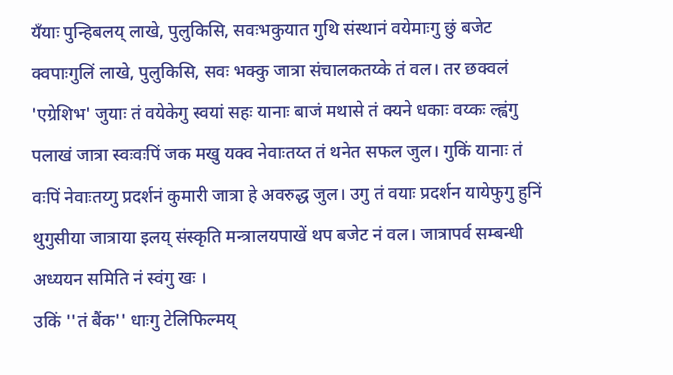यँयाः पुन्हिबलय् लाखे, पुलुकिसि, सवःभकुयात गुथि संस्थानं वयेमाःगु छुं बजेट क्वपाःगुलिं लाखे, पुलुकिसि, सवः भक्कु जात्रा संचालकतय्के तं वल। तर छक्वलं 'एग्रेशिभ' जुयाः तं वयेकेगु स्वयां सहः यानाः बाजं मथासे तं क्यने धकाः वय्कः ल्ह्वंगु पलाखं जात्रा स्वःवःपिं जक मखु यक्व नेवाःतय्त तं थनेत सफल जुल। गुकिं यानाः तं वःपिं नेवाःतय्गु प्रदर्शनं कुमारी जात्रा हे अवरुद्ध जुल। उगु तं वयाः प्रदर्शन यायेफुगु हुनिं थुगुसीया जात्राया इलय् संस्कृति मन्त्रालयपाखें थप बजेट नं वल। जात्रापर्व सम्बन्धी अध्ययन समिति नं स्वंगु खः ।
उकिं ''तं बैंक'' धाःगु टेलिफिल्मय्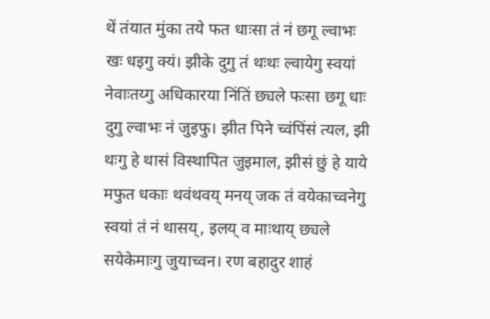थें तंयात मुंका तये फत धाःसा तं नं छगू ल्वाभः खः धइगु क्यं। झीके दुगु तं थःथः ल्वायेगु स्वयां नेवाःतय्गु अधिकारया निंतिं छ्यले फःसा छगू धाः दुगु ल्वाभः नं जुइफु। झीत पिने च्वंपिंसं त्यल, झी थःगु हे थासं विस्थापित जुइमाल, झीसं छुं हे याये मफुत धकाः थवंथवय् मनय् जक तं वयेकाच्वनेगु स्वयां तं नं थासय्, इलय् व माःथाय् छ्यले सयेकेमाःगु जुयाच्वन। रण बहादुर शाहं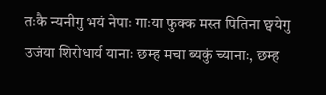तःकै न्यनीगु भयं नेपाः गाःया फुक्क मस्त पितिना छ्वयेगु उजंया शिरोधार्य यानाः छम्ह मचा ब्यकुं च्यानाः, छम्ह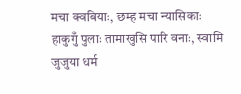मचा क्वबियाः, छम्ह मचा न्यासिकाः हाकुगुँ पुलाः तामाखुसि पारि वनाः, स्वामि जुजुया धर्म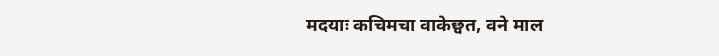मदयाः कचिमचा वाकेछ्वत, वने माल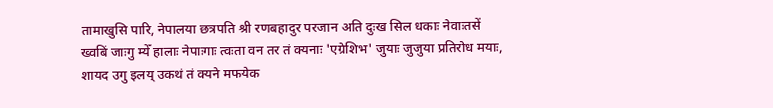तामाखुसि पारि, नेपालया छत्रपति श्री रणबहादुर परजान अति दुःख सिल धकाः नेवाःतसें ख्वबिं जाःगु म्येँ हालाः नेपाःगाः त्वःता वन तर तं क्यनाः 'एग्रेशिभ' जुयाः जुजुया प्रतिरोध मयाः, शायद उगु इलय् उकथं तं क्यने मफयेक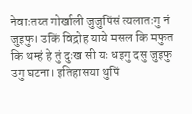नेवाःतय्त गोर्खाली जुजुपिंसं त्यलातःगु नं जुइफु। उकिं विद्रोह याये मसल कि मफुत कि थम्हं हे तुं दुःख सी यः धइगु दसु जुइफु उगु घटना। इतिहासया थुपिं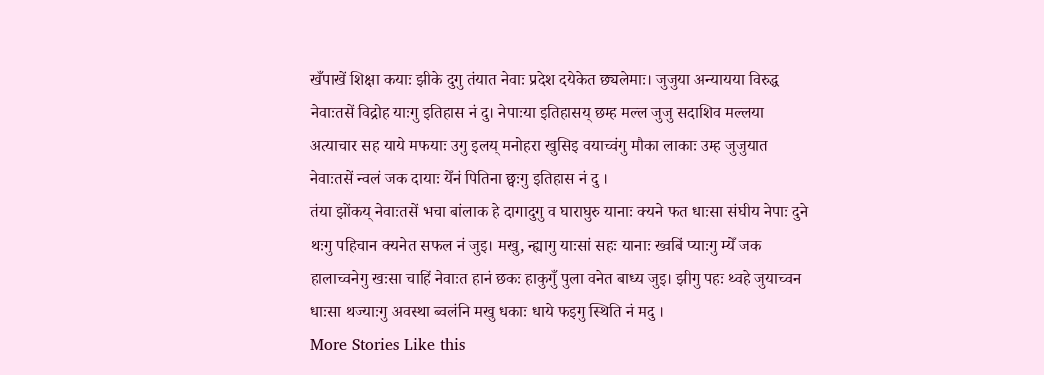खँपाखें शिक्षा कयाः झीके दुगु तंयात नेवाः प्रदेश दयेकेत छ्यलेमाः। जुजुया अन्यायया विरुद्ध नेवाःतसें विद्रोह याःगु इतिहास नं दु। नेपाःया इतिहासय् छम्ह मल्ल जुजु सदाशिव मल्लया अत्याचार सह याये मफयाः उगु इलय् मनोहरा खुसिइ वयाच्वंगु मौका लाकाः उम्ह जुजुयात नेवाःतसें न्वलं जक दायाः येँनं पितिना छ्वःगु इतिहास नं दु ।
तंया झोंकय् नेवाःतसें भचा बांलाक हे दागादुगु व घाराघुरु यानाः क्यने फत धाःसा संघीय नेपाः दुने थःगु पहिचान क्यनेत सफल नं जुइ। मखु, न्ह्यागु याःसां सहः यानाः ख्वबिं प्याःगु म्येँ जक हालाच्वनेगु खःसा चाहिं नेवाःत हानं छकः हाकुगुँ पुला वनेत बाध्य जुइ। झीगु पहः थ्वहे जुयाच्वन धाःसा थज्याःगु अवस्था ब्वलंनि मखु धकाः धाये फइगु स्थिति नं मदु ।
More Stories Like this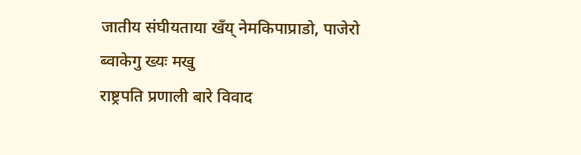जातीय संघीयताया खँय् नेमकिपाप्राडो, पाजेरो ब्वाकेगु ख्यः मखु
राष्ट्रपति प्रणाली बारे विवाद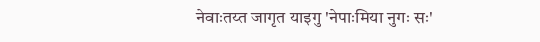नेवाःतय्त जागृत याइगु 'नेपाःमिया नुगः सः'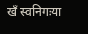खँ स्वनिगःया